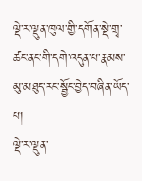ལྡེ་ར་ལྡུན་ཁུལ་གྱི་དགོན་སྡེ་གྲྭ་ཚང་ནང་གི་དགེ་འདུན་པ་རྣམས་མུ་མཐུད་རང་སྦྱོང་བྱེད་བཞིན་ཡོད་པ།
ལྡེ་ར་ལྡུན་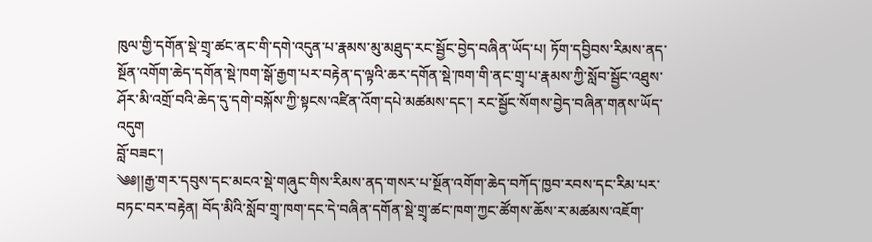ཁུལ་གྱི་དགོན་སྡེ་གྲྭ་ཚང་ནང་གི་དགེ་འདུན་པ་རྣམས་མུ་མཐུད་རང་སྦྱོང་བྱེད་བཞིན་ཡོད་པ། ཏོག་དབྱིབས་རིམས་ནད་སྔོན་འགོག་ཆེད་དགོན་སྡེ་ཁག་སྒོ་རྒྱག་པར་བརྟེན་ད་ལྟའི་ཆར་དགོན་སྡེ་ཁག་གི་ནང་གྲྭ་པ་རྣམས་ཀྱི་སློབ་སྦྱོང་འཐུས་ཤོར་མི་འགྲོ་བའི་ཆེད་དུ་དགེ་བསྐོས་ཀྱི་སྟངས་འཛིན་འོག་དཔེ་མཚམས་དང་། རང་སྦྱོང་སོགས་བྱེད་བཞིན་གནས་ཡོད་འདུག
བློ་བཟང་།
༄༅།།རྒྱ་གར་དབུས་དང་མངའ་སྡེ་གཞུང་གིས་རིམས་ནད་གསར་པ་སྔོན་འགོག་ཆེད་བཀོད་ཁྱབ་རབས་དང་རིམ་པར་བཏང་བར་བརྟེན། བོད་མིའི་སློབ་གྲྭ་ཁག་དང་དེ་བཞིན་དགོན་སྡེ་གྲྭ་ཚང་ཁག་ཀྱང་ཚོགས་ཆོས་ར་མཚམས་འཇོག་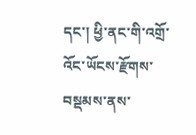དང་། ཕྱི་ནང་གི་འགྲོ་འོང་ཡོངས་རྫོགས་བསྡམས་ནས་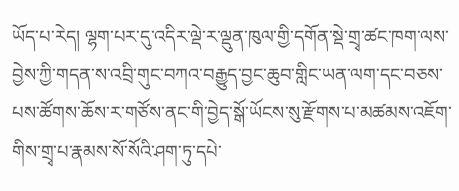ཡོད་པ་རེད། ལྷག་པར་དུ་འདིར་ལྡེ་ར་ལྡུན་ཁུལ་གྱི་དགོན་སྡེ་གྲྭ་ཚང་ཁག་ལས་བྱེས་ཀྱི་གདན་ས་འབྲི་གུང་བཀའ་བརྒྱུད་བྱང་ཆུབ་གླིང་ཡན་ལག་དང་བཅས་པས་ཚོགས་ཆོས་ར་གཙོས་ནང་གི་བྱེད་སྒོ་ཡོངས་སུ་རྫོགས་པ་མཚམས་འཇོག་གིས་གྲྭ་པ་རྣམས་སོ་སོའི་ཤག་ཏུ་དཔེ་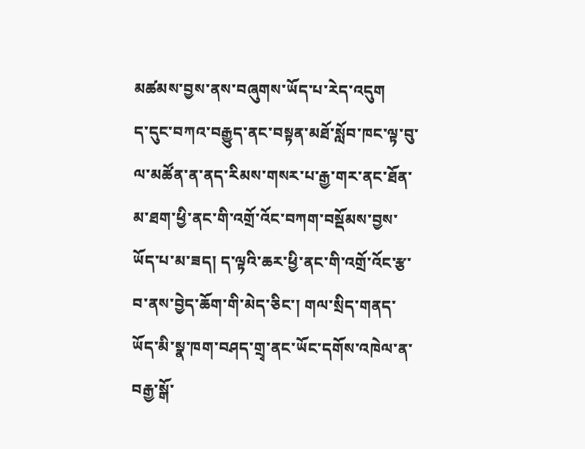མཚམས་བྱས་ནས་བཞུགས་ཡོད་པ་རེད་འདུག
ད་དུང་བཀའ་བརྒྱུད་ནང་བསྟན་མཐོ་སློབ་ཁང་ལྟ་བུ་ལ་མཚོན་ན་ནད་རིམས་གསར་པ་རྒྱ་གར་ནང་ཐོན་མ་ཐག་ཕྱི་ནང་གི་འགྲོ་འོང་བཀག་བསྡོམས་བྱས་ཡོད་པ་མ་ཟད། ད་ལྟའི་ཆར་ཕྱི་ནང་གི་འགྲོ་འོང་རྩ་བ་ནས་བྱེད་ཆོག་གི་མེད་ཅིང་། གལ་སྲིད་གནད་ཡོད་མི་སྣ་ཁག་བཤད་གྲྭ་ནང་ཡོང་དགོས་འཁེལ་ན་བརྒྱ་སྒོ་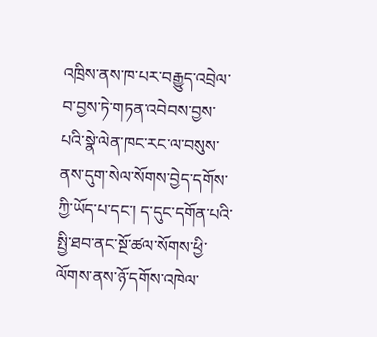འཁྲིས་ནས་ཁ་པར་བརྒྱུད་འབྲེལ་བ་བྱས་ཏེ་གཏན་འབེབས་བྱས་པའི་སྣེ་ལེན་ཁང་རང་ལ་བསུས་ནས་དུག་སེལ་སོགས་བྱེད་དགོས་ཀྱི་ཡོད་པ་དང་། ད་དུང་དགོན་པའི་སྤྱི་ཐབ་ནང་སྔོ་ཚལ་སོགས་ཕྱི་ལོགས་ནས་ཉོ་དགོས་འཁེལ་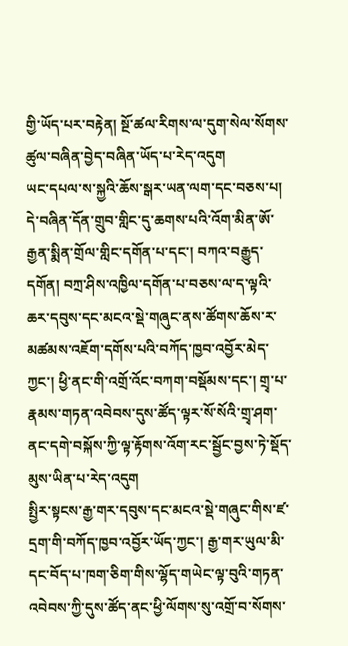གྱི་ཡོད་པར་བརྟེན། སྔོ་ཚལ་རིགས་ལ་དུག་སེལ་སོགས་ཚུལ་བཞིན་བྱེད་བཞིན་ཡོད་པ་རེད་འདུག
ཡང་དཔལ་ས་སྐྱའི་ཆོས་སྒར་ཡན་ལག་དང་བཅས་པ། དེ་བཞིན་དོན་གྲུབ་གླིང་དུ་ཆགས་པའི་འོག་མིན་ཨོ་རྒྱན་སྨིན་གྲོལ་གླིང་དགོན་པ་དང་། བཀའ་བརྒྱུད་དགོན། བཀྲ་ཤིས་འཁྱིལ་དགོན་པ་བཅས་ལ་ད་ལྟའི་ཆར་དབུས་དང་མངའ་སྡེ་གཞུང་ནས་ཚོགས་ཆོས་ར་མཚམས་འཇོག་དགོས་པའི་བཀོད་ཁྱབ་འབྱོར་མེད་ཀྱང་། ཕྱི་ནང་གི་འགྲོ་འོང་བཀག་བསྡོམས་དང་། གྲྭ་པ་རྣམས་གཏན་འབེབས་དུས་ཚོད་ལྟར་སོ་སོའི་གྲྭ་ཤག་ནང་དགེ་བསྐོས་ཀྱི་ལྟ་རྟོགས་འོག་རང་སྦྱོང་བྱས་ཏེ་སྡོད་མུས་ཡིན་པ་རེད་འདུག
སྤྱིར་སྟངས་རྒྱ་གར་དབུས་དང་མངའ་སྡེ་གཞུང་གིས་ཛ་དྲག་གི་བཀོད་ཁྱབ་འབྱོར་ཡོད་ཀྱང་། རྒྱ་གར་ཡུལ་མི་དང་བོད་པ་ཁག་ཅིག་གིས་ལྷོད་གཡེང་ལྟ་བུའི་གཏན་འབེབས་ཀྱི་དུས་ཚོད་ནང་ཕྱི་ལོགས་སུ་འགྲོ་བ་སོགས་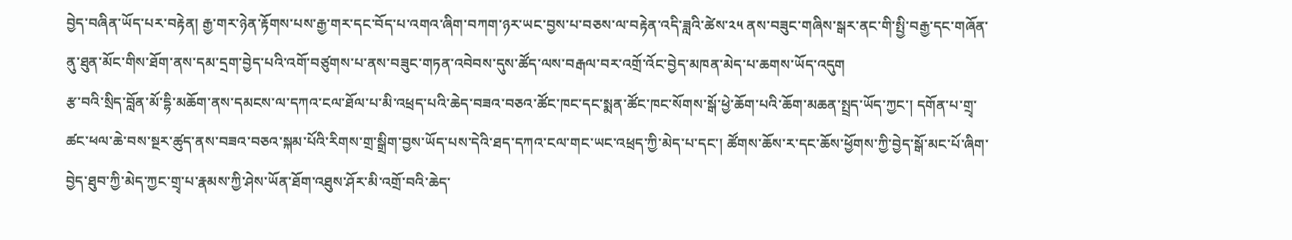བྱེད་བཞིན་ཡོད་པར་བརྟེན། རྒྱ་གར་ཉེན་རྟོགས་པས་རྒྱ་གར་དང་བོད་པ་འགའ་ཞིག་བཀག་ཉར་ཡང་བྱས་པ་བཅས་ལ་བརྟེན་འདི་ཟླའི་ཚེས་༢༥ ནས་བཟུང་གཞིས་སྒར་ནང་གི་སྤྱི་བརྒྱ་དང་གཞོན་ནུ་ཐུན་མོང་གིས་ཐོག་ནས་དམ་དྲག་བྱེད་པའི་འགོ་བཙུགས་པ་ནས་བཟུང་གཏན་འབེབས་དུས་ཚོད་ལས་བརྒལ་བར་འགྲོ་འོང་བྱེད་མཁན་མེད་པ་ཆགས་ཡོད་འདུག
རྩ་བའི་སྲིད་བློན་མོ་དྷི་མཆོག་ནས་དམངས་ལ་དཀའ་ངལ་ཐོལ་པ་མི་འཕྲད་པའི་ཆེད་བཟའ་བཅའ་ཚོང་ཁང་དང་སྨན་ཚོང་ཁང་སོགས་སྒོ་ཕྱེ་ཆོག་པའི་ཆོག་མཆན་སྤྲད་ཡོད་ཀྱང་། དགོན་པ་གྲྭ་ཚང་ཕལ་ཆེ་བས་སྔར་ཚུད་ནས་བཟའ་བཅའ་སྐམ་པོའི་རིགས་གྲ་སྒྲིག་བྱས་ཡོད་པས་དེའི་ཐད་དཀའ་ངལ་གང་ཡང་འཕྲད་ཀྱི་མེད་པ་དང་། ཚོགས་ཆོས་ར་དང་ཆོས་ཕྱོགས་ཀྱི་བྱེད་སྒོ་མང་པོ་ཞིག་བྱེད་ཐུབ་ཀྱི་མེད་ཀྱང་གྲྭ་པ་རྣམས་ཀྱི་ཤེས་ཡོན་ཐོག་འཐུས་ཤོར་མི་འགྲོ་བའི་ཆེད་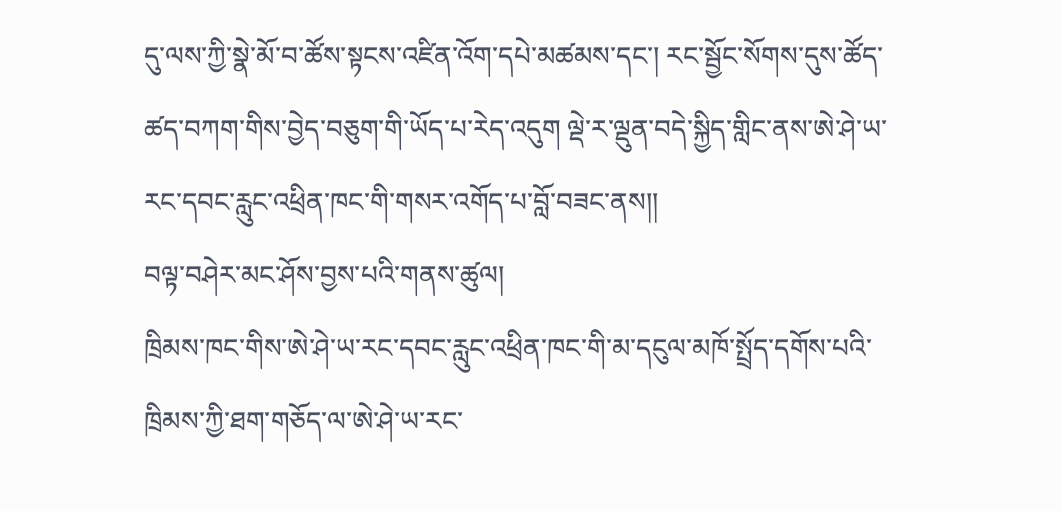དུ་ལས་ཀྱི་སྣེ་མོ་བ་ཚོས་སྟངས་འཛིན་འོག་དཔེ་མཚམས་དང་། རང་སྦྱོང་སོགས་དུས་ཚོད་ཚད་བཀག་གིས་བྱེད་བཅུག་གི་ཡོད་པ་རེད་འདུག ལྡེ་ར་ལྡུན་བདེ་སྐྱིད་གླིང་ནས་ཨེ་ཤེ་ཡ་རང་དབང་རླུང་འཕྲིན་ཁང་གི་གསར་འགོད་པ་བློ་བཟང་ནས།།
བལྟ་བཤེར་མང་ཤོས་བྱས་པའི་གནས་ཚུལ།
ཁྲིམས་ཁང་གིས་ཨེ་ཤེ་ཡ་རང་དབང་རླུང་འཕྲིན་ཁང་གི་མ་དངུལ་མཁོ་སྤྲོད་དགོས་པའི་ཁྲིམས་ཀྱི་ཐག་གཅོད་ལ་ཨེ་ཤེ་ཡ་རང་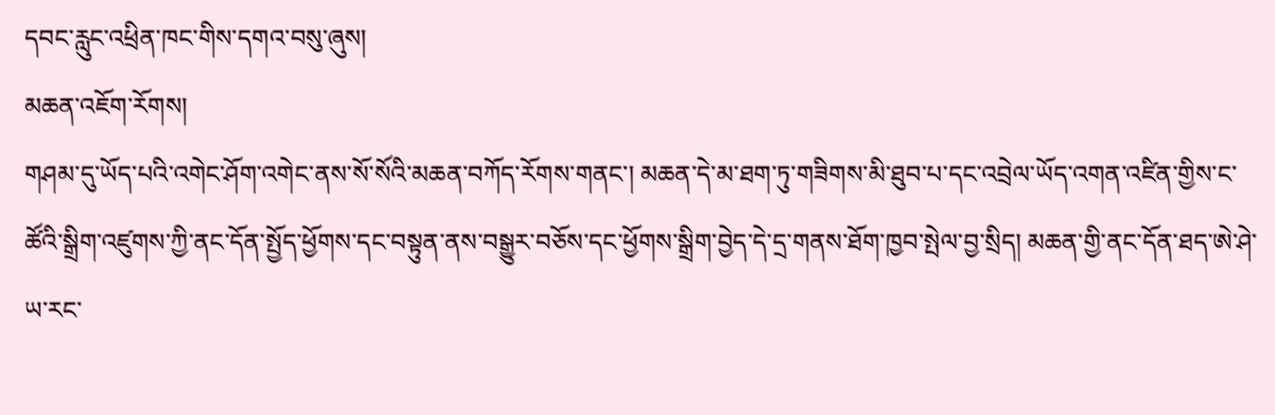དབང་རླུང་འཕྲིན་ཁང་གིས་དགའ་བསུ་ཞུས།
མཆན་འཇོག་རོགས།
གཤམ་དུ་ཡོད་པའི་འགེང་ཤོག་འགེང་ནས་སོ་སོའི་མཆན་བཀོད་རོགས་གནང་། མཆན་དེ་མ་ཐག་ཏུ་གཟིགས་མི་ཐུབ་པ་དང་འབྲེལ་ཡོད་འགན་འཛིན་གྱིས་ང་ཚོའི་སྒྲིག་འཛུགས་ཀྱི་ནང་དོན་སྤྱོད་ཕྱོགས་དང་བསྟུན་ནས་བསྒྱུར་བཅོས་དང་ཕྱོགས་སྒྲིག་བྱེད་དེ་དྲ་གནས་ཐོག་ཁྱབ་སྤེལ་བྱ་སྲིད། མཆན་གྱི་ནང་དོན་ཐད་ཨེ་ཤེ་ཡ་རང་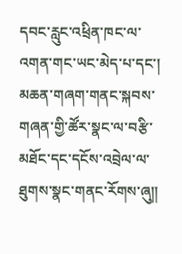དབང་རླུང་འཕྲིན་ཁང་ལ་འགན་གང་ཡང་མེད་པ་དང་། མཆན་གཞག་གནང་སྐབས་གཞན་གྱི་ཚོར་སྣང་ལ་བརྩི་མཐོང་དང་དངོས་འབྲེལ་ལ་ཐུགས་སྣང་གནང་རོགས་ཞུ༎